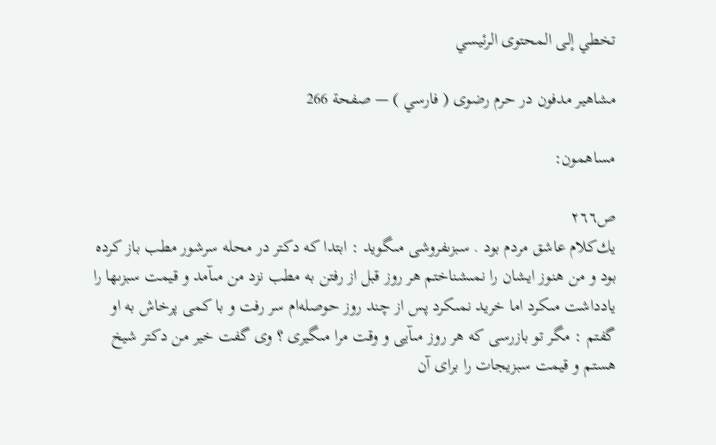تخطي إلى المحتوى الرئيسي

مشاهير مدفون در حرم رضوى ( فارسي ) — صفحة 266

مساهمون:

ص٢٦٦
يك‌كلام عاشق مردم بود . سبزىفروشى مىگويد : ابتدا كه دكتر در محله سرشور مطب باز كرده بود و من هنوز ايشان را نمىشناختم هر روز قبل از رفتن به مطب نزد من مىآمد و قيمت سبزىها را يادداشت مىكرد اما خريد نمىكرد پس از چند روز حوصله‌ام سر رفت و با كمى پرخاش به او گفتم : مگر تو بازرسى كه هر روز مىآيى و وقت مرا مىگيرى ؟ وى گفت خير من دكتر شيخ هستم و قيمت سبزيجات را براى آن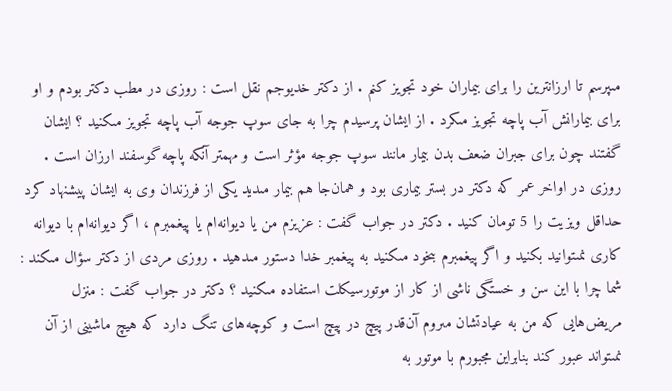مىپرسم تا ارزانترين را براى بيماران خود تجويز كنم . از دكتر خديوجم نقل است : روزى در مطب دكتر بودم و او براى بيمارانش آب پاچه تجويز مىكرد . از ايشان پرسيدم چرا به جاى سوپ جوجه آب پاچه تجويز مىكنيد ؟ ايشان گفتند چون براى جبران ضعف بدن بيمار مانند سوپ جوجه مؤثر است و مهمتر آنكه پاچه گوسفند ارزان است . روزى در اواخر عمر كه دكتر در بستر بيمارى بود و همان‌جا هم بيمار مىديد يكى از فرزندان وى به ايشان پيشنهاد كرد حداقل ويزيت را 5 تومان كنيد . دكتر در جواب گفت : عزيزم من يا ديوانه‌ام يا پيغمبرم ، اگر ديوانه‌ام با ديوانه كارى نمىتوانيد بكنيد و اگر پيغمبرم بىخود مىكنيد به پيغمبر خدا دستور مىدهيد . روزى مردى از دكتر سؤال مىكند : شما چرا با اين سن و خستگى ناشى از كار از موتورسيكلت استفاده مىكنيد ؟ دكتر در جواب گفت : منزل مريض‌هايى كه من به عيادتشان مىروم آن‌قدر پيچ در پيچ است و كوچه‌هاى تنگ دارد كه هيچ ماشينى از آن نمىتواند عبور كند بنابراين مجبورم با موتور به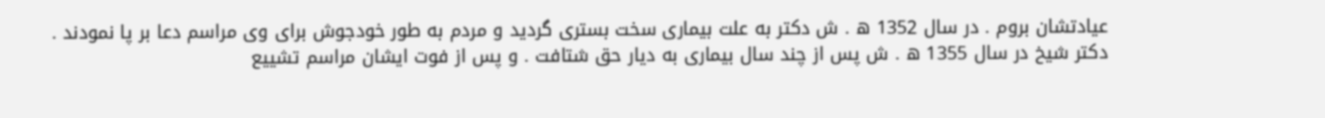عيادتشان بروم . در سال 1352 ه . ش دكتر به علت بيمارى سخت بسترى گرديد و مردم به طور خودجوش براى وى مراسم دعا بر پا نمودند . دكتر شيخ در سال 1355 ه . ش پس از چند سال بيمارى به ديار حق شتافت . و پس از فوت ايشان مراسم تشييع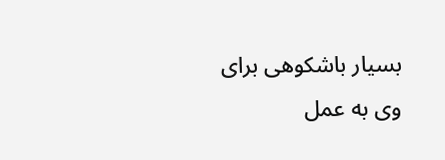بسيار باشكوهى براى وى به عمل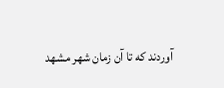آوردند كه تا آن زمان شهر مشهد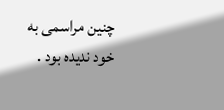چنين مراسمى به خود نديده بود .